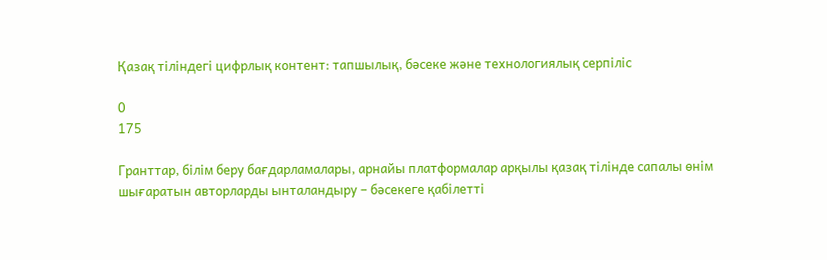Қазақ тіліндегі цифрлық контент: тапшылық, бәсеке және технологиялық серпіліс

0
175

Гранттар, білім беру бағдарламалары, арнайы платформалар арқылы қазақ тілінде сапалы өнім шығаратын авторларды ынталандыру – бәсекеге қабілетті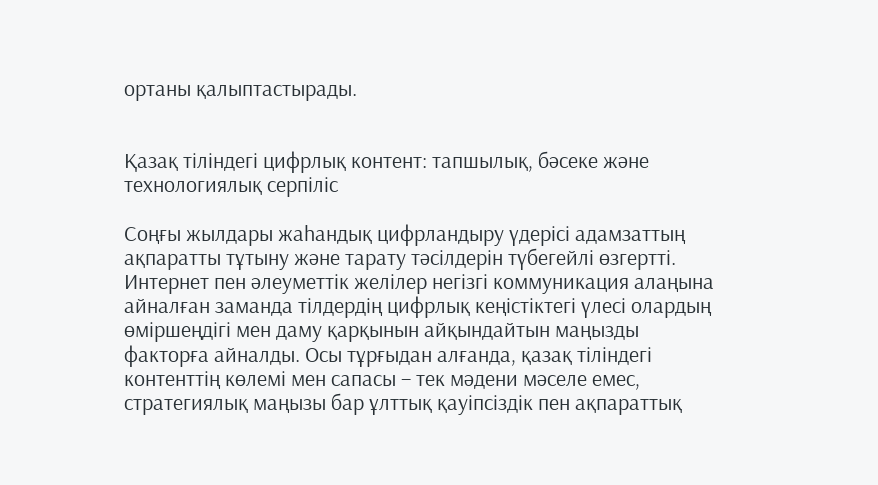ортаны қалыптастырады.


Қазақ тіліндегі цифрлық контент: тапшылық, бәсеке және технологиялық серпіліс

Соңғы жылдары жаһандық цифрландыру үдерісі адамзаттың ақпаратты тұтыну және тарату тәсілдерін түбегейлі өзгертті. Интернет пен әлеуметтік желілер негізгі коммуникация алаңына айналған заманда тілдердің цифрлық кеңістіктегі үлесі олардың өміршеңдігі мен даму қарқынын айқындайтын маңызды факторға айналды. Осы тұрғыдан алғанда, қазақ тіліндегі контенттің көлемі мен сапасы – тек мәдени мәселе емес, стратегиялық маңызы бар ұлттық қауіпсіздік пен ақпараттық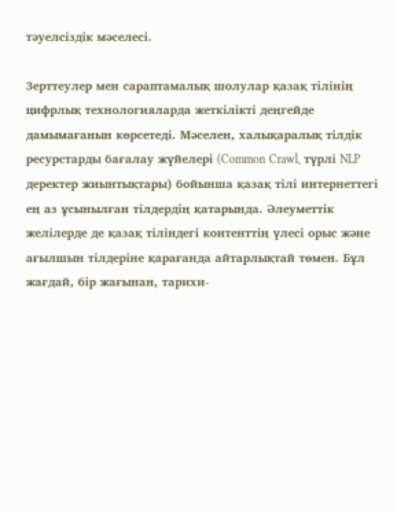тәуелсіздік мәселесі.

Зерттеулер мен сараптамалық шолулар қазақ тілінің цифрлық технологияларда жеткілікті деңгейде дамымағанын көрсетеді. Мәселен, халықаралық тілдік ресурстарды бағалау жүйелері (Common Crawl, түрлі NLP деректер жиынтықтары) бойынша қазақ тілі интернеттегі ең аз ұсынылған тілдердің қатарында. Әлеуметтік желілерде де қазақ тіліндегі контенттің үлесі орыс және ағылшын тілдеріне қарағанда айтарлықтай төмен. Бұл жағдай, бір жағынан, тарихи-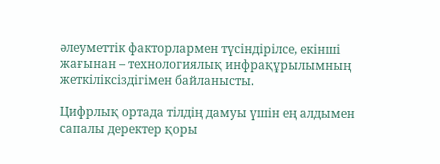әлеуметтік факторлармен түсіндірілсе, екінші жағынан – технологиялық инфрақұрылымның жеткіліксіздігімен байланысты.

Цифрлық ортада тілдің дамуы үшін ең алдымен сапалы деректер қоры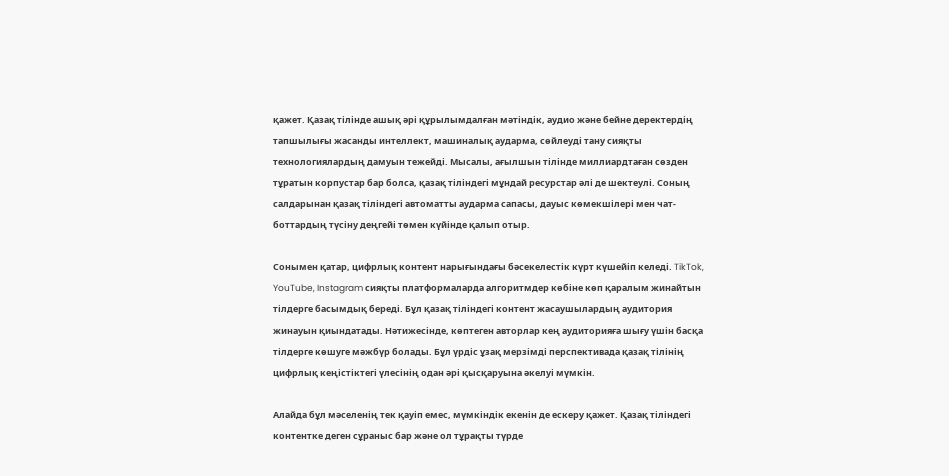қажет. Қазақ тілінде ашық әрі құрылымдалған мәтіндік, аудио және бейне деректердің тапшылығы жасанды интеллект, машиналық аударма, сөйлеуді тану сияқты технологиялардың дамуын тежейді. Мысалы, ағылшын тілінде миллиардтаған сөзден тұратын корпустар бар болса, қазақ тіліндегі мұндай ресурстар әлі де шектеулі. Соның салдарынан қазақ тіліндегі автоматты аударма сапасы, дауыс көмекшілері мен чат-боттардың түсіну деңгейі төмен күйінде қалып отыр.

Сонымен қатар, цифрлық контент нарығындағы бәсекелестік күрт күшейіп келеді. TikTok, YouTube, Instagram сияқты платформаларда алгоритмдер көбіне көп қаралым жинайтын тілдерге басымдық береді. Бұл қазақ тіліндегі контент жасаушылардың аудитория жинауын қиындатады. Нәтижесінде, көптеген авторлар кең аудиторияға шығу үшін басқа тілдерге көшуге мәжбүр болады. Бұл үрдіс ұзақ мерзімді перспективада қазақ тілінің цифрлық кеңістіктегі үлесінің одан әрі қысқаруына әкелуі мүмкін.

Алайда бұл мәселенің тек қауіп емес, мүмкіндік екенін де ескеру қажет. Қазақ тіліндегі контентке деген сұраныс бар және ол тұрақты түрде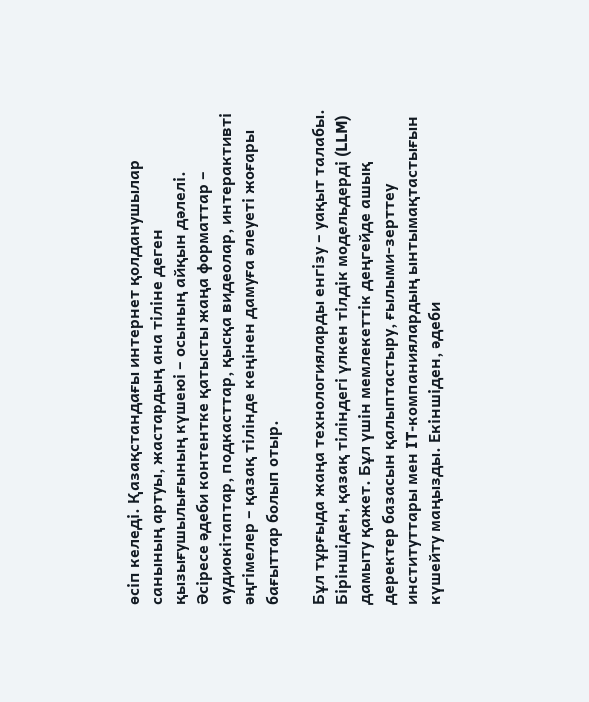өсіп келеді. Қазақстандағы интернет қолданушылар санының артуы, жастардың ана тіліне деген қызығушылығының күшеюі – осының айқын дәлелі. Әсіресе әдеби контентке қатысты жаңа форматтар – аудиокітаптар, подкасттар, қысқа видеолар, интерактивті әңгімелер – қазақ тілінде кеңінен дамуға әлеуеті жоғары бағыттар болып отыр.

Бұл тұрғыда жаңа технологияларды енгізу – уақыт талабы. Біріншіден, қазақ тіліндегі үлкен тілдік модельдерді (LLM) дамыту қажет. Бұл үшін мемлекеттік деңгейде ашық деректер базасын қалыптастыру, ғылыми-зерттеу институттары мен IT-компаниялардың ынтымақтастығын күшейту маңызды. Екіншіден, әдеби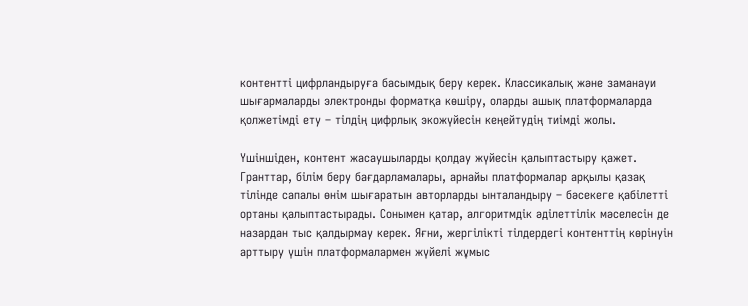контентті цифрландыруға басымдық беру керек. Классикалық және заманауи шығармаларды электронды форматқа көшіру, оларды ашық платформаларда қолжетімді ету – тілдің цифрлық экожүйесін кеңейтудің тиімді жолы.

Үшіншіден, контент жасаушыларды қолдау жүйесін қалыптастыру қажет. Гранттар, білім беру бағдарламалары, арнайы платформалар арқылы қазақ тілінде сапалы өнім шығаратын авторларды ынталандыру – бәсекеге қабілетті ортаны қалыптастырады. Сонымен қатар, алгоритмдік әділеттілік мәселесін де назардан тыс қалдырмау керек. Яғни, жергілікті тілдердегі контенттің көрінуін арттыру үшін платформалармен жүйелі жұмыс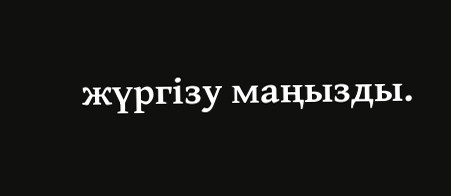жүргізу маңызды.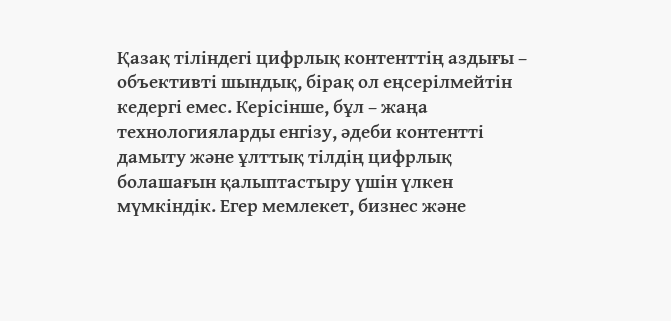Қазақ тіліндегі цифрлық контенттің аздығы – объективті шындық, бірақ ол еңсерілмейтін кедергі емес. Керісінше, бұл – жаңа технологияларды енгізу, әдеби контентті дамыту және ұлттық тілдің цифрлық болашағын қалыптастыру үшін үлкен мүмкіндік. Егер мемлекет, бизнес және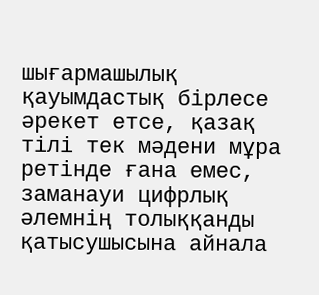шығармашылық қауымдастық бірлесе әрекет етсе, қазақ тілі тек мәдени мұра ретінде ғана емес, заманауи цифрлық әлемнің толыққанды қатысушысына айнала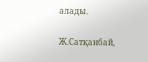алады.

Ж.Сатқанбай,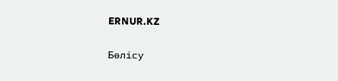ERNUR.KZ

Бөлісу